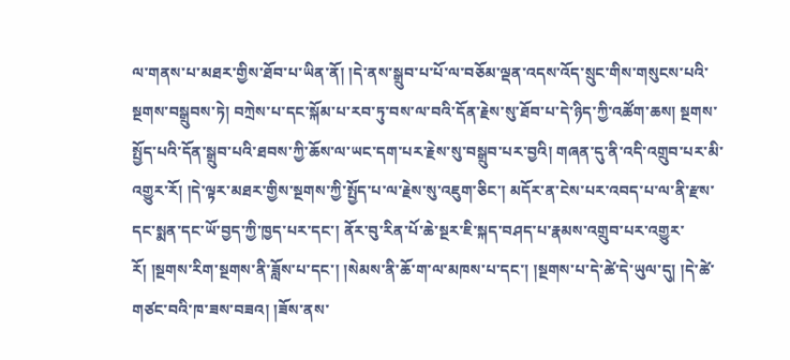ལ་གནས་པ་མཐར་གྱིས་ཐོབ་པ་ཡིན་ནོ། །དེ་ནས་སྒྲུབ་པ་པོ་ལ་བཅོམ་ལྡན་འདས་འོད་སྲུང་གིས་གསུངས་པའི་སྔགས་བསྒྲུབས་ཏེ། བཀྲེས་པ་དང་སྐོམ་པ་རབ་ཏུ་བས་ལ་བའི་དོན་རྗེས་སུ་ཐོབ་པ་དེ་ཉིད་ཀྱི་འཚོག་ཆས། སྔགས་སྤྱོད་པའི་དོན་སྒྲུབ་པའི་ཐབས་ཀྱི་ཆོས་ལ་ཡང་དག་པར་རྗེས་སུ་བསྒྲུབ་པར་བྱའི། གཞན་དུ་ནི་འདི་འགྲུབ་པར་མི་འགྱུར་རོ། །དེ་ལྟར་མཐར་གྱིས་སྔགས་ཀྱི་སྤྱོད་པ་ལ་རྗེས་སུ་འཇུག་ཅིང་། མདོར་ན་ངེས་པར་འབད་པ་ལ་ནི་རྫས་དང་སྨན་དང་ཡོ་བྱད་ཀྱི་ཁྱད་པར་དང་། ནོར་བུ་རིན་པོ་ཆེ་སྔར་ཇི་སྐད་བཤད་པ་རྣམས་འགྲུབ་པར་འགྱུར་རོ། །སྔགས་རིག་སྔགས་ནི་ཟློས་པ་དང་། །སེམས་ནི་ཆོ་ག་ལ་མཁས་པ་དང་། །སྔགས་པ་དེ་ཚེ་དེ་ཡུལ་དུ། །དེ་ཚེ་གཙང་བའི་ཁ་ཟས་བཟའ། །ཟོས་ནས་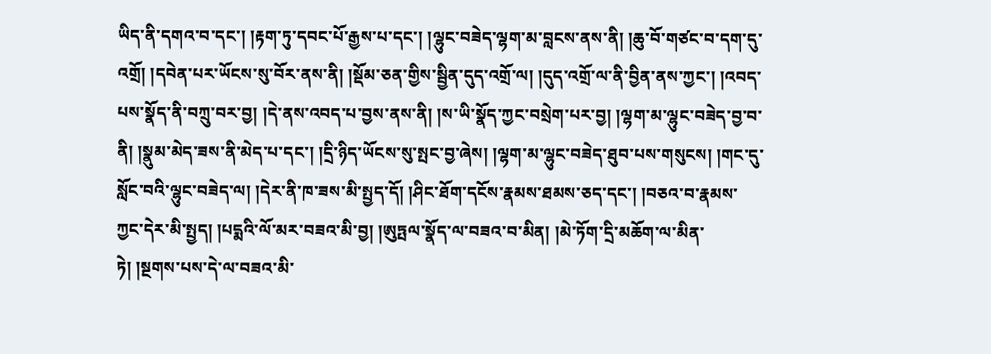ཡིད་ནི་དགའ་བ་དང་། །རྟག་ཏུ་དབང་པོ་རྒྱས་པ་དང་། །ལྷུང་བཟེད་ལྷག་མ་བླངས་ནས་ནི། །ཆུ་བོ་གཙང་བ་དག་དུ་འགྲོ། །དབེན་པར་ཡོངས་སུ་བོར་ནས་ནི། །སྡོམ་ཅན་གྱིས་སྦྱིན་དུད་འགྲོ་ལ། །དུད་འགྲོ་ལ་ནི་བྱིན་ནས་ཀྱང་། །འབད་པས་སྣོད་ནི་བཀྲུ་བར་བྱ། །དེ་ནས་འབད་པ་བྱས་ནས་ནི། །ས་ཡི་སྣོད་ཀྱང་བསྲེག་པར་བྱ། །ལྷག་མ་ལྷུང་བཟེད་བྱ་བ་ནི། །སྣུམ་མེད་ཟས་ནི་མེད་པ་དང་། །དྲི་ཉིད་ཡོངས་སུ་སྤང་བྱ་ཞེས། །ལྷག་མ་ལྷུང་བཟེད་ཐུབ་པས་གསུངས། །གང་དུ་སློང་བའི་ལྷུང་བཟེད་ལ། །དེར་ནི་ཁ་ཟས་མི་སྤྱད་དོ། །ཤིང་ཐོག་དངོས་རྣམས་ཐམས་ཅད་དང་། །བཅའ་བ་རྣམས་ཀྱང་དེར་མི་སྤྱད། །པདྨའི་ལོ་མར་བཟའ་མི་བྱ། །ཨུཏྤལ་སྣོད་ལ་བཟའ་བ་མིན། །མེ་ཏོག་དྲི་མཆོག་ལ་མིན་ཏེ། །སྔགས་པས་དེ་ལ་བཟའ་མི་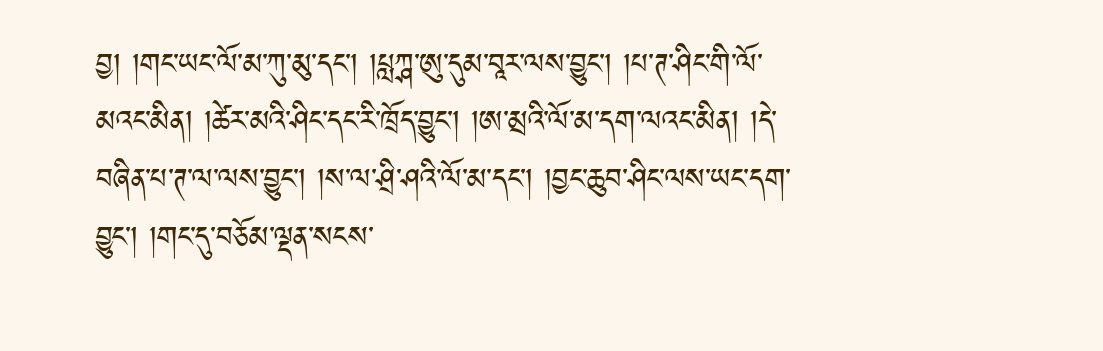བྱ། །གང་ཡང་ལོ་མ་ཀུ་མུ་དང་། །པླཀྴ་ཨུ་དུམ་བཱར་ལས་བྱུང་། །པ་ཊ་ཤིང་གི་ལོ་མའང་མིན། །ཚེར་མའི་ཤིང་དང་རི་ཁྲོད་བྱུང་། །ཨ་མྲའི་ལོ་མ་དག་ལའང་མིན། །དེ་བཞིན་པ་ཊ་ལ་ལས་བྱུང་། །ས་ལ་ཤྲི་ཤའི་ལོ་མ་དང་། །བྱང་ཆུབ་ཤིང་ལས་ཡང་དག་བྱུང་། །གང་དུ་བཅོམ་ལྡན་སངས་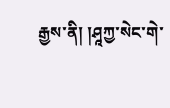རྒྱས་ནི། །ཤཱཀྱ་སེང་གེ་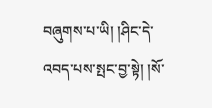བཞུགས་པ་ཡི། །ཤིང་དེ་འབད་པས་སྤང་བྱ་སྟེ། །སོ་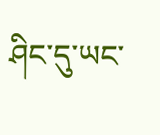ཤིང་དུ་ཡང་